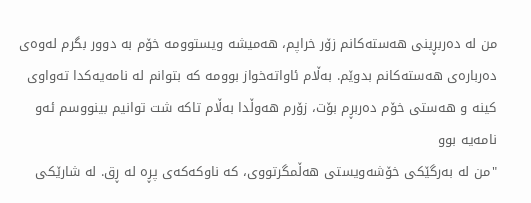من لە دەربڕینی ھەستەکانم زۆر خراپم، ھەمیشە ویستوومە خۆم بە دوور بگرم لەوەی دەربارەی ھەستەکانم بدوێم. بەڵام ئاواتەخواز بوومە کە بتوانم لە نامەیەکدا تەواوی کینە و ھەستی خۆم دەربڕم بۆت، زۆرم ھەوڵدا بەڵام تاکە شت توانیم بینووسم ئەو نامەیە بوو
"من لە بەرگێکی خۆشەویستی ھەڵمگرتووی، کە ناوکەکەی پڕە لە ڕق. لە شارێکی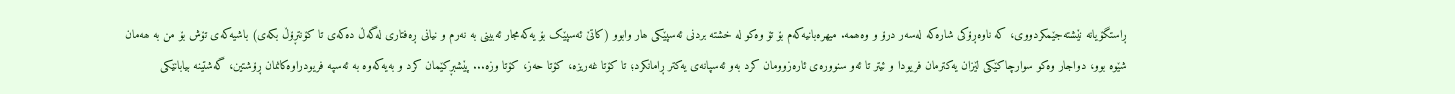ڕاستگۆیانە نێشتەجێمکردووی، کە ناوەڕۆکی شارەکە لەسەر درۆ و وەھمە. میھرەبانیەکەم بۆ تۆ وەکو لە خشتە بردنی ئەسپێکی ھار وابوو (کاتێ ئەسپێک بۆ یەکەمجار ئەبینی بە نەرم و نیانی ڕەفتاری لەگەڵ دەکەی تا کۆنتڕۆڵ بکەی) باشیەکەی تۆش بۆ من بە ھەمان شێوە بوو، دواجار وەکو سوارچاکێکی لێزان یەکترمان فریودا و ئیتر تا ئەو سنوورەی ئارەزوومان کرد بەو ئەسپانەی یەکتر ڕامانکرد؛ تا کۆتا غەریزە، کۆتا حەز، کۆتا وزە... پێشبڕکێمان کرد و بەیەکەوە بە ئەسپە فریودراوەکانمان ڕۆشتین، گەشتینە بیابانێکی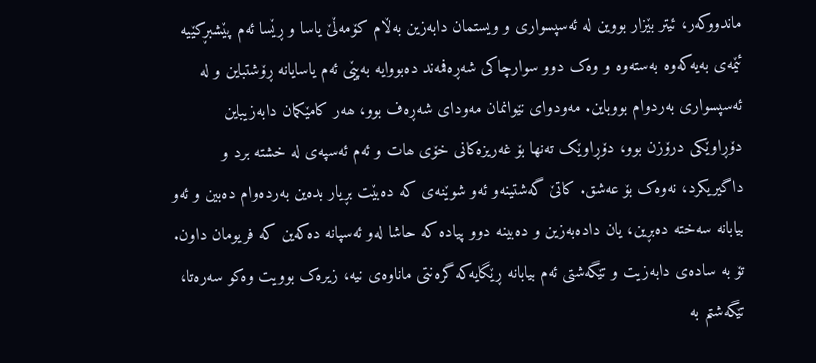ماندووکەر، ئیتر بێزار بووین لە ئەسپسواری و ویستمان دابەزین بەڵام کۆمەڵێ یاسا و ڕێسا ئەم پێشبڕکێیە ئێمەی بەیەکەوە بەستەوە و وەک دوو سوارچاکی شەڕەفمەند دەبووایە بەپێی ئەم یاسایانە ڕۆشتباین و لە ئەسپسواری بەردوام بووباین. مەودوای نێوانمان مەودای شەڕەف بوو، ھەر کامێکمان دابەزیباین دۆڕاوێکی درۆزن بوو، دۆڕاوێک تەنھا بۆ غەریزەکانی خۆی ھات و ئەم ئەسپەی لە خشتە برد و داگیریکرد، نەوەک بۆ عەشق. کاتێ گەشتینەو ئەو شوێنەی کە دەبێت بڕیار بدەین بەردەوام دەبین و ئەو بیابانە سەختە دەبڕین، یان دادەبەزین و دەبینە دوو پیادە کە حاشا لەو ئەسپانە دەکەین کە فریومان داون. تۆ بە سادەی دابەزیت و تێگەشتی ئەم بیابانە ڕێگایەکە گرەنتی ماناوەی نیە، زیرەک بوویت وەکو سەرەتا، تێگەشتم بە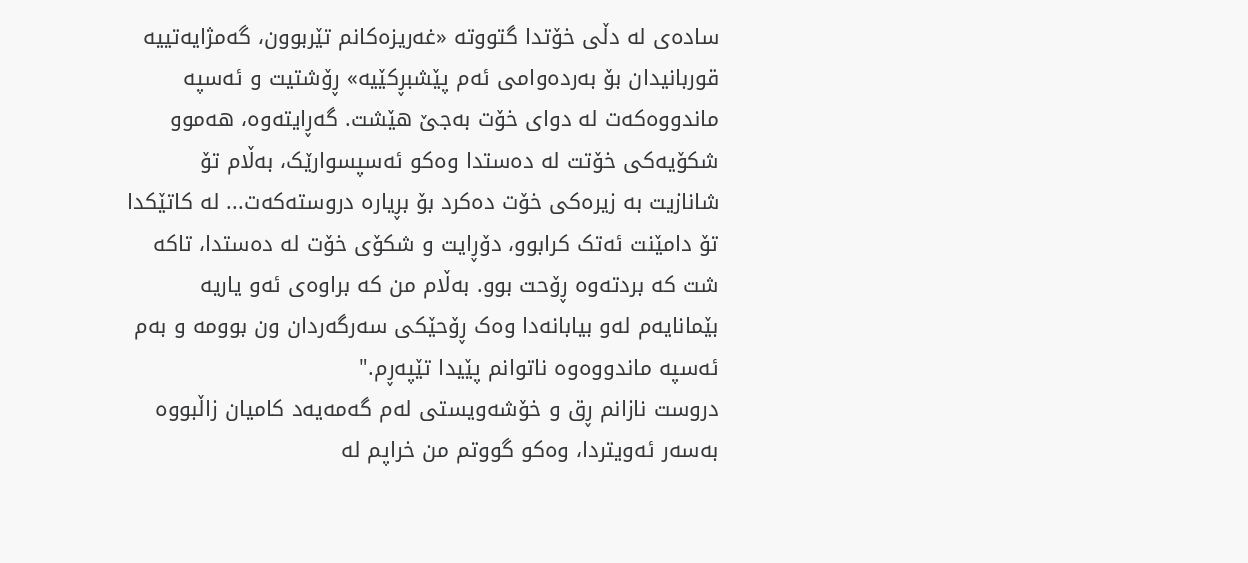سادەی لە دڵی خۆتدا گتووتە «غەریزەکانم تێربوون، گەمژایەتییە قوربانیدان بۆ بەردەوامی ئەم پێشبڕکێیە» ڕۆشتیت و ئەسپە ماندووەکەت لە دوای خۆت بەجێ ھێشت. گەڕایتەوە، ھەموو شکۆیەکی خۆتت لە دەستدا وەکو ئەسپسوارێک، بەڵام تۆ شانازیت بە زیرەکی خۆت دەکرد بۆ بڕیارە دروستەکەت... لە کاتێکدا تۆ دامێنت ئەتک کرابوو، دۆڕایت و شکۆی خۆت لە دەستدا، تاکە شت کە بردتەوە ڕۆحت بوو. بەڵام من کە براوەی ئەو یاریە بێمانایەم لەو بیابانەدا وەک ڕۆحێکی سەرگەردان ون بوومە و بەم ئەسپە ماندووەوە ناتوانم پێیدا تێپەڕم."
دروست نازانم ڕق و خۆشەویستی لەم گەمەیەد کامیان زاڵبووە بەسەر ئەویتردا، وەکو گووتم من خراپم لە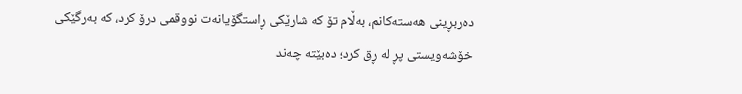دەربڕینی ھەستەکانم، بەڵام تۆ کە شارێکی ڕاستگۆیانەت نووقمی درۆ کرد، کە بەرگێکی خۆشەویستی پڕ لە ڕق کرد؛ دەبێتە چەند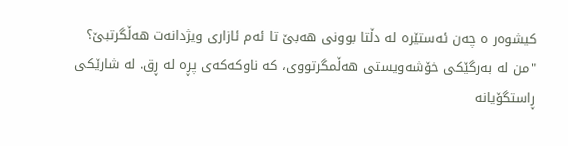کیشوەر ە چەن ئەستێرە لە دڵتا بوونی ھەبێ تا ئەم ئازاری ویژدانەت ھەڵگرتبێ؟
"من لە بەرگێکی خۆشەویستی ھەڵمگرتووی، کە ناوکەکەی پڕە لە ڕق. لە شارێکی ڕاستگۆیانە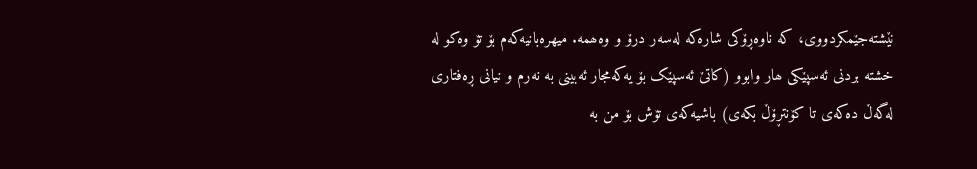نێشتەجێمکردووی، کە ناوەڕۆکی شارەکە لەسەر درۆ و وەھمە. میھرەبانیەکەم بۆ تۆ وەکو لە خشتە بردنی ئەسپێکی ھار وابوو (کاتێ ئەسپێک بۆ یەکەمجار ئەبینی بە نەرم و نیانی ڕەفتاری لەگەڵ دەکەی تا کۆنتڕۆڵ بکەی) باشیەکەی تۆش بۆ من بە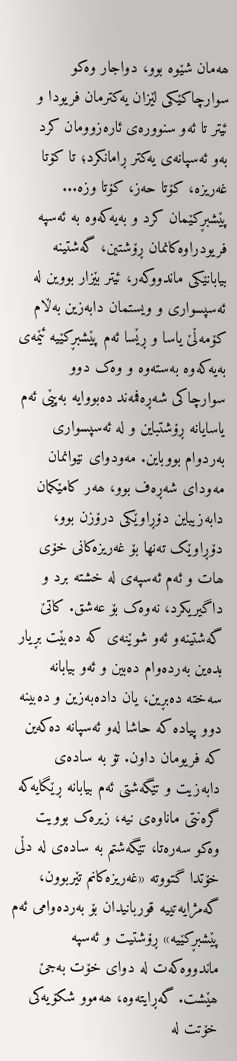ھەمان شێوە بوو، دواجار وەکو سوارچاکێکی لێزان یەکترمان فریودا و ئیتر تا ئەو سنوورەی ئارەزوومان کرد بەو ئەسپانەی یەکتر ڕامانکرد؛ تا کۆتا غەریزە، کۆتا حەز، کۆتا وزە... پێشبڕکێمان کرد و بەیەکەوە بە ئەسپە فریودراوەکانمان ڕۆشتین، گەشتینە بیابانێکی ماندووکەر، ئیتر بێزار بووین لە ئەسپسواری و ویستمان دابەزین بەڵام کۆمەڵێ یاسا و ڕێسا ئەم پێشبڕکێیە ئێمەی بەیەکەوە بەستەوە و وەک دوو سوارچاکی شەڕەفمەند دەبووایە بەپێی ئەم یاسایانە ڕۆشتباین و لە ئەسپسواری بەردوام بووباین. مەودوای نێوانمان مەودای شەڕەف بوو، ھەر کامێکمان دابەزیباین دۆڕاوێکی درۆزن بوو، دۆڕاوێک تەنھا بۆ غەریزەکانی خۆی ھات و ئەم ئەسپەی لە خشتە برد و داگیریکرد، نەوەک بۆ عەشق. کاتێ گەشتینەو ئەو شوێنەی کە دەبێت بڕیار بدەین بەردەوام دەبین و ئەو بیابانە سەختە دەبڕین، یان دادەبەزین و دەبینە دوو پیادە کە حاشا لەو ئەسپانە دەکەین کە فریومان داون. تۆ بە سادەی دابەزیت و تێگەشتی ئەم بیابانە ڕێگایەکە گرەنتی ماناوەی نیە، زیرەک بوویت وەکو سەرەتا، تێگەشتم بە سادەی لە دڵی خۆتدا گتووتە «غەریزەکانم تێربوون، گەمژایەتییە قوربانیدان بۆ بەردەوامی ئەم پێشبڕکێیە» ڕۆشتیت و ئەسپە ماندووەکەت لە دوای خۆت بەجێ ھێشت. گەڕایتەوە، ھەموو شکۆیەکی خۆتت لە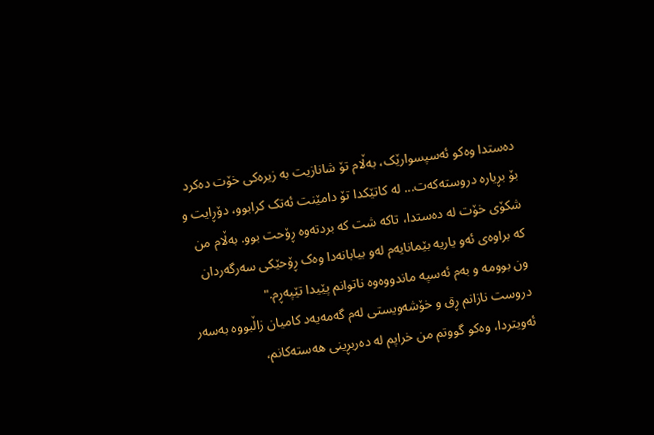دەستدا وەکو ئەسپسوارێک، بەڵام تۆ شانازیت بە زیرەکی خۆت دەکرد بۆ بڕیارە دروستەکەت... لە کاتێکدا تۆ دامێنت ئەتک کرابوو، دۆڕایت و شکۆی خۆت لە دەستدا، تاکە شت کە بردتەوە ڕۆحت بوو. بەڵام من کە براوەی ئەو یاریە بێمانایەم لەو بیابانەدا وەک ڕۆحێکی سەرگەردان ون بوومە و بەم ئەسپە ماندووەوە ناتوانم پێیدا تێپەڕم."
دروست نازانم ڕق و خۆشەویستی لەم گەمەیەد کامیان زاڵبووە بەسەر ئەویتردا، وەکو گووتم من خراپم لە دەربڕینی ھەستەکانم،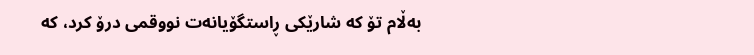بەڵام تۆ کە شارێکی ڕاستگۆیانەت نووقمی درۆ کرد، کە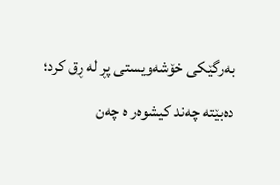بەرگێکی خۆشەویستی پڕ لە ڕق کرد؛ دەبێتە چەند کیشوەر ە چەن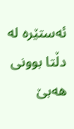ئەستێرە لە دڵتا بوونی ھەبێ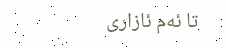تا ئەم ئازاری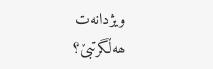ویژدانەت ھەڵگرتبێ؟